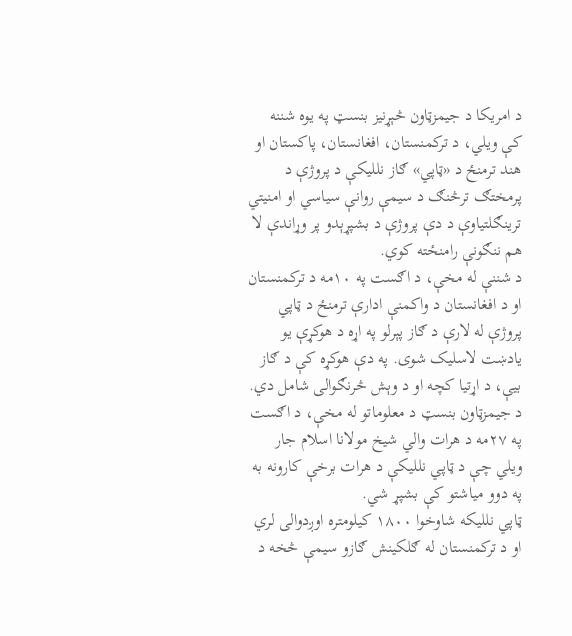د امریکا د جیمزټاون څېړنیز بنسټ په یوه شننه کې ویلي، د ترکمنستان، افغانستان، پاکستان او هند ترمنځ د «ټاپي» ګاز نللیکې د پروژې د پرمختګ ترڅنګ د سیمې روانې سیاسي او امنیتي ترینګلتیاوې د دې پروژې د بشپړېدو پر وړاندې لا هم ننګونې رامنځته کوي.
د شننې له مخې، د اګست په ۱۰مه د ترکمنستان او د افغانستان د واکمنې ادارې ترمنځ د ټاپي پروژې له لارې د ګاز پېرلو په اړه د هوکړې یو یادښت لاسلیک شوی. په دې هوکړه کې د ګاز بیې، د اړتیا کچه او د وېش څرنګوالی شامل دي.
د جیمزټاون بنسټ د معلوماتو له مخې، د اګست په ۲۷مه د هرات والي شیخ مولانا اسلام جار ویلي چې د ټاپي نللیکې د هرات برخې کارونه به په دوو میاشتو کې بشپړ شي.
ټاپي نللیکه شاوخوا ۱۸۰۰ کیلومتره اوږدوالی لري او د ترکمنستان له ګلکینش ګازو سیمې څخه د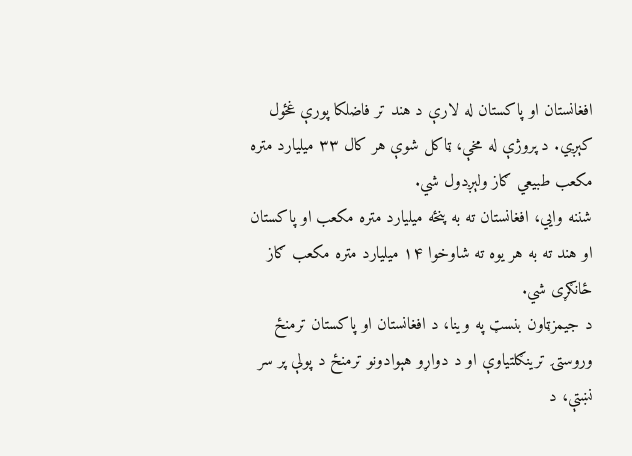افغانستان او پاکستان له لارې د هند تر فاضلکا پورې غځول کېږي. د پروژې له مخې، ټاکل شوې هر کال ۳۳ میلیارد متره مکعب طبیعي ګاز ولېږدول شي.
شننه وايي، افغانستان ته به پنځه میلیارد متره مکعب او پاکستان او هند ته به هر یوه ته شاوخوا ۱۴ میلیارد متره مکعب ګاز ځانګړی شي.
د جیمزټاون بنسټ په وینا، د افغانستان او پاکستان ترمنځ وروستۍ ترینګلتیاوې او د دواړو هېوادونو ترمنځ د پولې پر سر نښتې، د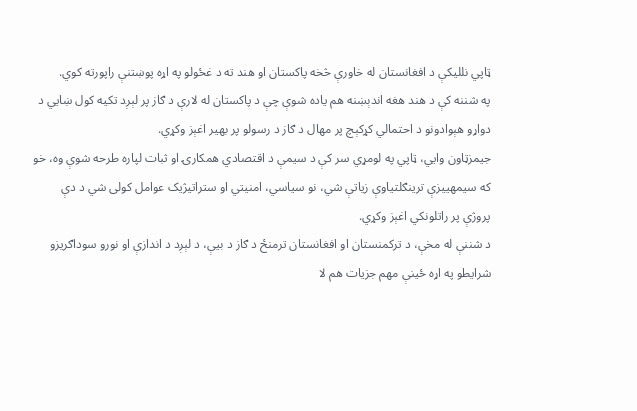ټاپي نللیکې د افغانستان له خاورې څخه پاکستان او هند ته د غځولو په اړه پوښتنې راپورته کوي.
په شننه کې د هند هغه اندېښنه هم یاده شوې چې د پاکستان له لارې د ګاز پر لېږد تکیه کول ښايي د دواړو هېوادونو د احتمالي کړکېچ پر مهال د ګاز د رسولو پر بهیر اغېز وکړي.
جیمزټاون وايي، ټاپي په لومړي سر کې د سیمې د اقتصادي همکارۍ او ثبات لپاره طرحه شوې وه، خو که سیمهییزې ترینګلتیاوې زیاتې شي، نو سیاسي، امنیتي او ستراتیژیک عوامل کولی شي د دې پروژې پر راتلونکي اغېز وکړي.
د شننې له مخې، د ترکمنستان او افغانستان ترمنځ د ګاز د بیې، د لېږد د اندازې او نورو سوداګریزو شرایطو په اړه ځینې مهم جزیات هم لا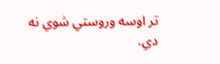تر اوسه وروستي شوي نه دي.